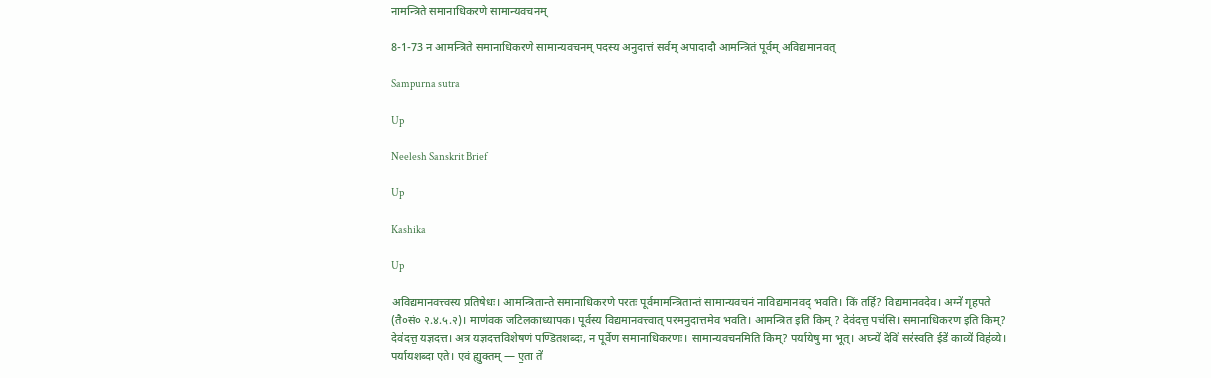नामन्त्रिते समानाधिकरणे सामान्यवचनम्

8-1-73 न आमन्त्रिते समानाधिकरणे सामान्यवचनम् पदस्य अनुदात्तं सर्वम् अपादादौ आमन्त्रितं पूर्वम् अविद्यमानवत्

Sampurna sutra

Up

Neelesh Sanskrit Brief

Up

Kashika

Up

अविद्यमानवत्त्वस्य प्रतिषेधः। आमन्त्रितान्ते समानाधिकरणे परतः पूर्वमामन्त्रितान्तं सामान्यवचनं नाविद्यमानवद् भवति। किं तर्हि? विद्यमानवदेव। अग्ने॑ गृहपते (तै०सं० २.४.५.२)। माण॑वक जटिलकाध्यापक। पूर्वस्य विद्यमानवत्त्वात् परमनुदात्तमेव भवति। आमन्त्रित इति किम् ? देव॑दत्त॒ पच॑सि। समानाधिकरण इति किम्? देव॑दत्त॒ यज्ञदत्त। अत्र यज्ञदत्तविशेषणं पण्डितशब्दः, न पूर्वेण समानाधिकरणः। सामान्यवचनमिति किम्? पर्यायेषु मा भूत्। अघ्न्ये॑ देवि॑ सर॑स्वति ईडे॑ काव्ये॑ विह॑व्ये। पर्यायशब्दा एते। एवं ह्युक्तम् — ए॒ता ते॑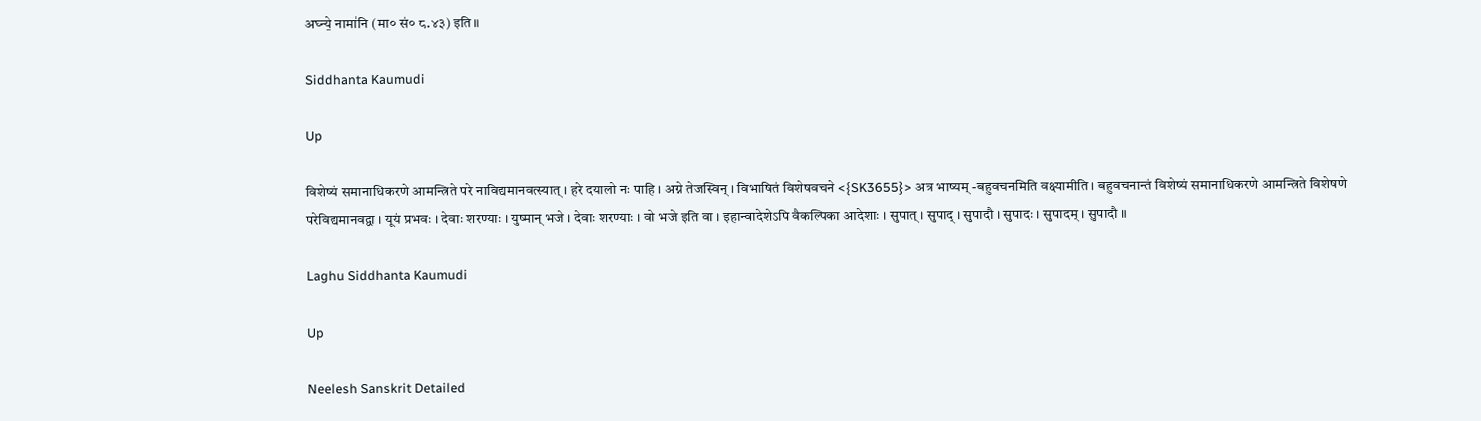अघ्न्ये॒ नामा॑नि (मा० सं० ८.४३) इति॥

Siddhanta Kaumudi

Up

विशेष्यं समानाधिकरणे आमन्त्रिते परे नाविद्यमानवत्स्यात् । हरे दयालो नः पाहि । अग्ने तेजस्विन् । विभाषितं विशेषवचने <{SK3655}> अत्र भाष्यम् -बहुवचनमिति वक्ष्यामीति । बहुवचनान्तं विशेष्यं समानाधिकरणे आमन्त्रिते विशेषणे परेविद्यमानवद्वा । यूयं प्रभवः । देवाः शरण्याः । युष्मान् भजे । देवाः शरण्याः । वो भजे इति वा । इहान्वादेशेऽपि वैकल्पिका आदेशाः । सुपात् । सुपाद् । सुपादौ । सुपादः । सुपादम् । सुपादौ ॥

Laghu Siddhanta Kaumudi

Up

Neelesh Sanskrit Detailed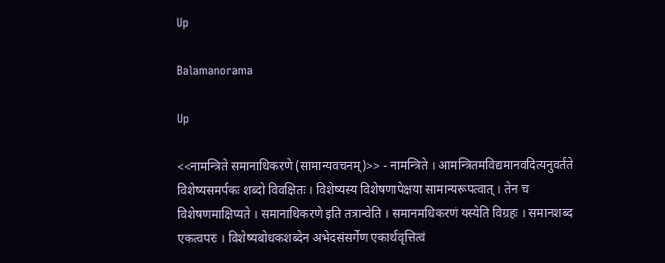Up

Balamanorama

Up

<<नामन्त्रिते समानाधिकरणे (सामान्यवचनम्)>> - नामन्त्रिते । आमन्त्रितमविद्यमानवदित्यनुवर्तते विशेष्यसमर्पकः शब्दो विवक्षितः । विशेष्यस्य विशेषणापेक्षया सामान्यरूपत्वात् । तेन च विशेषणमाक्षिप्यते । समानाधिकरणे इति तत्रान्वेति । समानमधिकरणं यस्येति विग्रहः । समानशब्द एकत्वपरः । विशेष्यबोधकशब्देन अभेदसंसर्गेण एकार्थवृत्तित्वं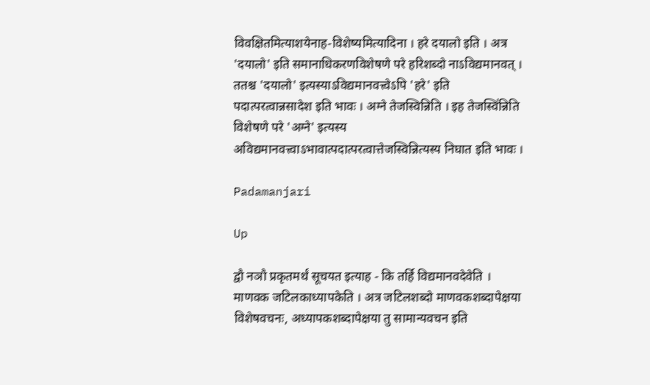विवक्षितमित्याशयेनाह-विशेष्यमित्यादिना । हरे दयालो इति । अत्र 'दयालो' इति समानाधिकरणविशेषणे परे हरिशब्दो नाऽविद्यमानवत् । ततश्च 'दयालो' इत्यस्याऽविद्यमानवत्त्वेऽपि 'हरे' इति पदात्परत्वान्नसादेश इति भावः । अग्ने तेजस्विन्निति । इह तेजस्वि॑न्निति विशेषणे परे 'अग्ने' इत्यस्य अविद्यमानवत्त्वाऽभावात्पदात्परत्वात्तेजस्विन्नित्यस्य निघात इति भावः ।

Padamanjari

Up

द्वौ नञौ प्रकृतमर्थं सूचयत इत्याह - कि तर्हि विद्यमानवदेवेति । माणवक जटिलकाध्यापकेति । अत्र जटिलशब्दो माणवकशब्दापेक्षया विशेषवचनः, अध्यापकशब्दापेक्षया तु सामान्यवचन इति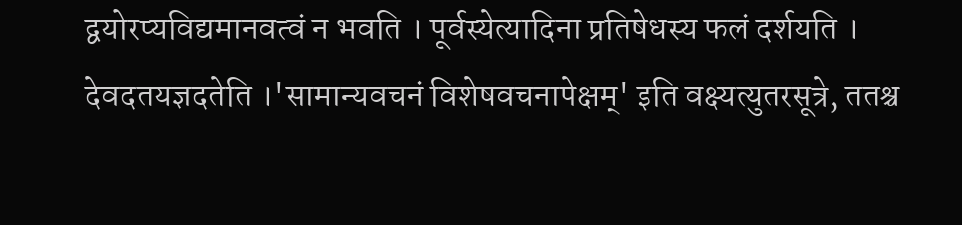द्वयोरप्यविद्यमानवत्वं न भवति । पूर्वस्येत्यादिना प्रतिषेधस्य फलं दर्शयति । देवदतयज्ञदतेति ।'सामान्यवचनं विशेषवचनापेक्षम्' इति वक्ष्यत्युतरसूत्रे, ततश्च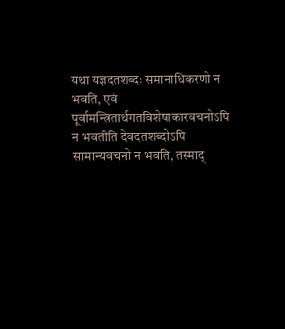यथा यज्ञदतशब्दः समानाधिकरणो न भवति, एवं पूर्वामन्त्रितार्थगतविशेषाकारवचनोऽपि न भवतीति देवदतशब्दोऽपि सामान्यवचनो न भवति, तस्माद्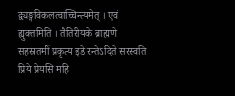द्व्यङ्गविकलत्वाच्चिन्त्यमेत् । एवं ह्युक्तमिति । तैतिरीयके ब्राह्मणे सहस्रतमीं प्रकृत्य इडे रन्तेऽदिते सरस्वति प्रिये प्रेयसि महि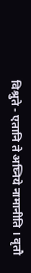विश्रुते - एतानि ते अघ्निये नामानीति । वृतौ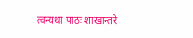त्वन्यथा पाठः शाखान्तरे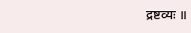द्रष्टव्यः ॥